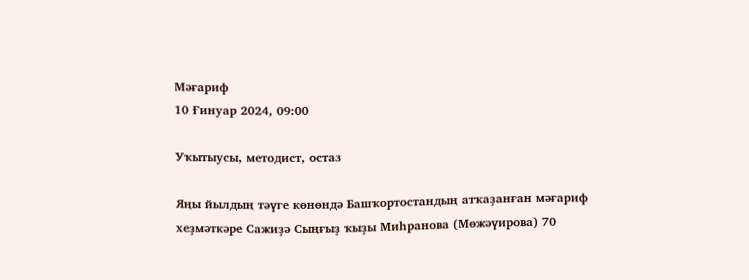Мәғариф
10 Ғинуар 2024, 09:00

Уҡытыусы, методист, остаз

Яңы йылдың тәүге көнөндә Башҡортостандың атҡаҙанған мәғариф хеҙмәткәре Сажиҙә Сыңғыҙ ҡыҙы Миһранова (Мөжәүирова) 70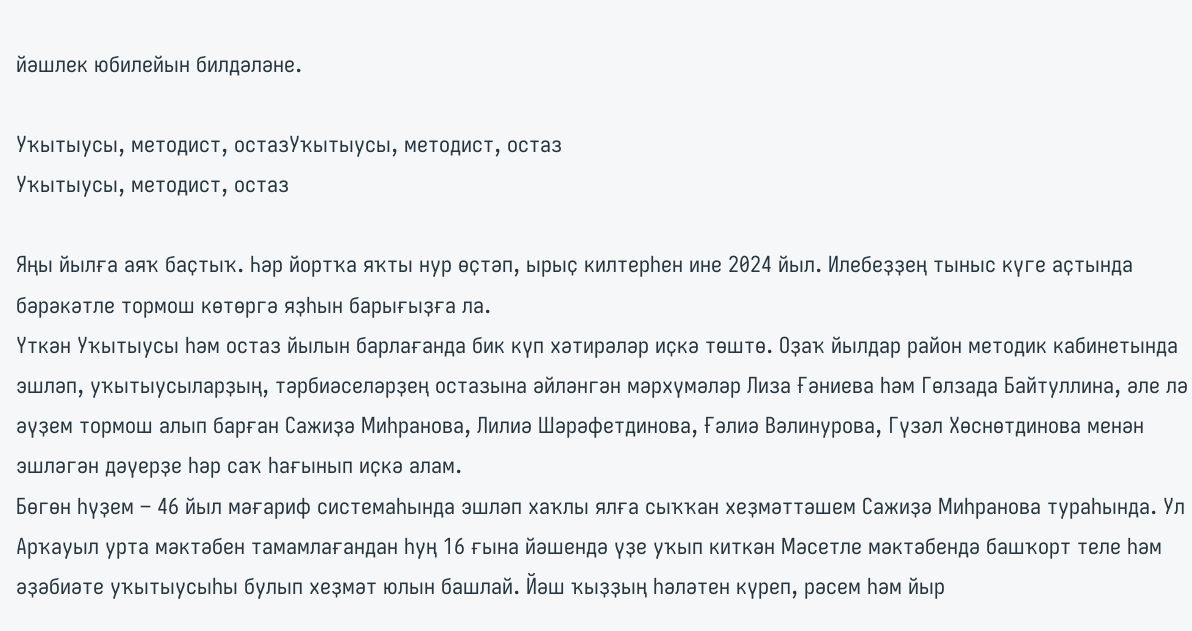йәшлек юбилейын билдәләне.

Уҡытыусы, методист, остазУҡытыусы, методист, остаз
Уҡытыусы, методист, остаз

Яңы йылға аяҡ баҫтыҡ. Һәр йортҡа яҡты нур өҫтәп, ырыҫ килтерһен ине 2024 йыл. Илебеҙҙең тыныс күге аҫтында бәрәкәтле тормош көтөргә яҙһын барығыҙға ла.
Үткән Уҡытыусы һәм остаз йылын барлағанда бик күп хәтирәләр иҫкә төштө. Оҙаҡ йылдар район методик кабинетында эшләп, уҡытыусыларҙың, тәрбиәселәрҙең остазына әйләнгән мәрхүмәләр Лиза Ғәниева һәм Гөлзада Байтуллина, әле лә әүҙем тормош алып барған Сажиҙә Миһранова, Лилиә Шәрәфетдинова, Ғәлиә Вәлинурова, Гүзәл Хөснөтдинова менән эшләгән дәүерҙе һәр саҡ һағынып иҫкә алам.
Бөгөн һүҙем – 46 йыл мәғариф системаһында эшләп хаҡлы ялға сыҡҡан хеҙмәттәшем Сажиҙә Миһранова тураһында. Ул Арҡауыл урта мәктәбен тамамлағандан һуң 16 ғына йәшендә үҙе уҡып киткән Мәсетле мәктәбендә башҡорт теле һәм әҙәбиәте уҡытыусыһы булып хеҙмәт юлын башлай. Йәш ҡыҙҙың һәләтен күреп, рәсем һәм йыр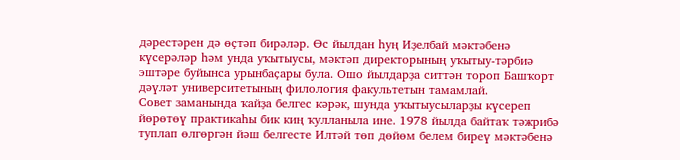дәрестәрен дә өҫтәп бирәләр. Өс йылдан һуң Иҙелбай мәктәбенә күсерәләр һәм унда уҡытыусы, мәктәп директорының уҡытыу-тәрбиә эштәре буйынса урынбаҫары була. Ошо йылдарҙа ситтән тороп Башҡорт дәүләт университетының филология факультетын тамамлай.
Совет заманында ҡайҙа белгес кәрәк, шунда уҡытыусыларҙы күсереп йөрөтөү практикаһы бик киң ҡулланыла ине. 1978 йылда байтаҡ тәжрибә туплап өлгөргән йәш белгесте Илтәй төп дөйөм белем биреү мәктәбенә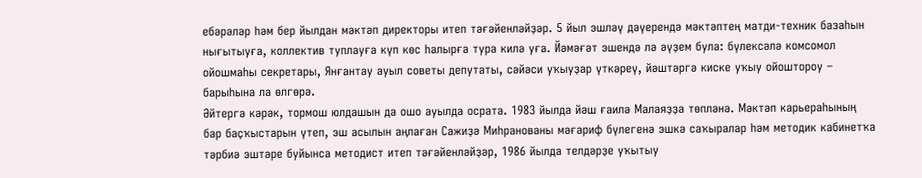ебәрәләр һәм бер йылдан мәктәп директоры итеп тәғәйенләйҙәр. 5 йыл эшләү дәүерендә мәктәптең матди-техник базаһын нығытыуға, коллектив туплауға күп көс һалырға тура килә уға. Йәмәғәт эшендә лә әүҙем була: бүлексәлә комсомол ойошмаһы секретары, Янғантау ауыл советы депутаты, сәйәси уҡыуҙар үткәреү, йәштәргә киске уҡыу ойоштороу – барыһына ла өлгөрә.
Әйтергә кәрәк, тормош юлдашын да ошо ауылда осрата. 1983 йылда йәш ғаилә Малаяҙҙа төпләнә. Мәктәп карьераһының бар баҫҡыстарын үтеп, эш асылын аңлаған Сажиҙә Миһранованы мәғариф бүлегенә эшкә саҡыралар һәм методик кабинетҡа тәрбиә эштәре буйынса методист итеп тәғәйенләйҙәр, 1986 йылда телдәрҙе уҡытыу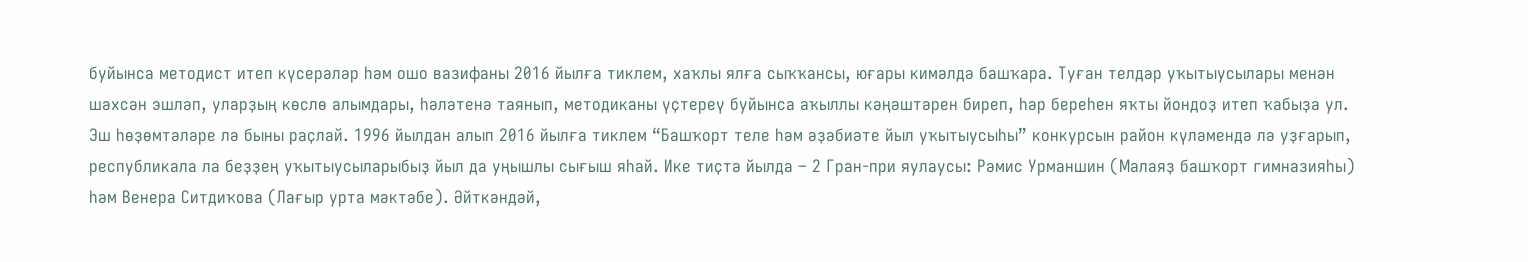буйынса методист итеп күсерәләр һәм ошо вазифаны 2016 йылға тиклем, хаҡлы ялға сыҡҡансы, юғары кимәлдә башҡара. Туған телдәр уҡытыусылары менән шәхсән эшләп, уларҙың көслө алымдары, һәләтенә таянып, методиканы үҫтереү буйынса аҡыллы кәңәштәрен биреп, һәр береһен яҡты йондоҙ итеп ҡабыҙа ул. Эш һөҙөмтәләре лә быны раҫлай. 1996 йылдан алып 2016 йылға тиклем “Башҡорт теле һәм әҙәбиәте йыл уҡытыусыһы” конкурсын район күләмендә лә уҙғарып, республикала ла беҙҙең уҡытыусыларыбыҙ йыл да уңышлы сығыш яһай. Ике тиҫтә йылда – 2 Гран-при яулаусы: Рәмис Урманшин (Малаяҙ башҡорт гимназияһы) һәм Венера Ситдиҡова (Лағыр урта мәктәбе). Әйткәндәй,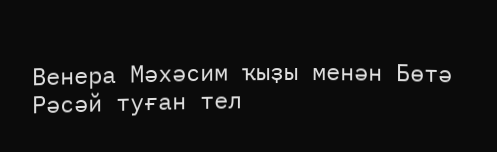Венера Мәхәсим ҡыҙы менән Бөтә Рәсәй туған тел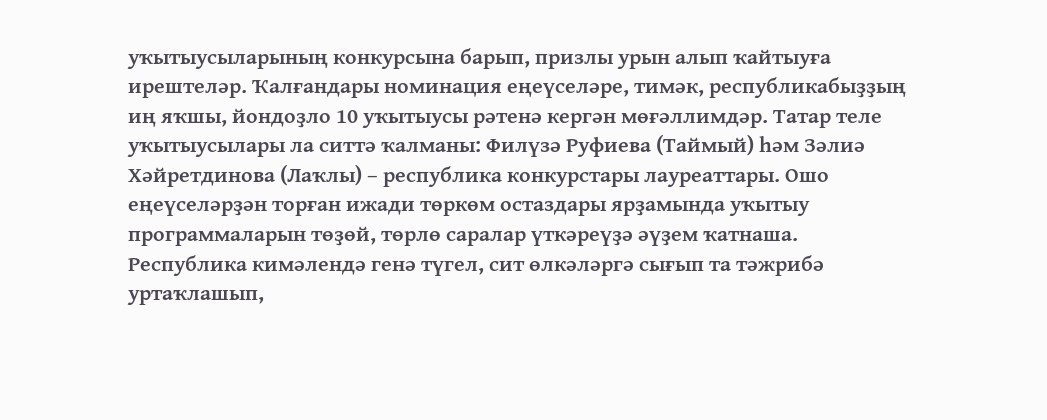уҡытыусыларының конкурсына барып, призлы урын алып ҡайтыуға ирештеләр. Ҡалғандары номинация еңеүселәре, тимәк, республикабыҙҙың иң яҡшы, йондоҙло 10 уҡытыусы рәтенә кергән мөғәллимдәр. Татар теле уҡытыусылары ла ситтә ҡалманы: Филүзә Руфиева (Таймый) һәм Зәлиә Хәйретдинова (Лаҡлы) – республика конкурстары лауреаттары. Ошо еңеүселәрҙән торған ижади төркөм остаздары ярҙамында уҡытыу программаларын төҙөй, төрлө саралар үткәреүҙә әүҙем ҡатнаша. Республика кимәлендә генә түгел, сит өлкәләргә сығып та тәжрибә уртаҡлашып,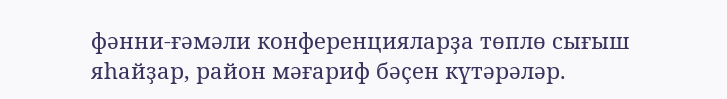фәнни-ғәмәли конференцияларҙа төплө сығыш яһайҙар, район мәғариф бәҫен күтәрәләр.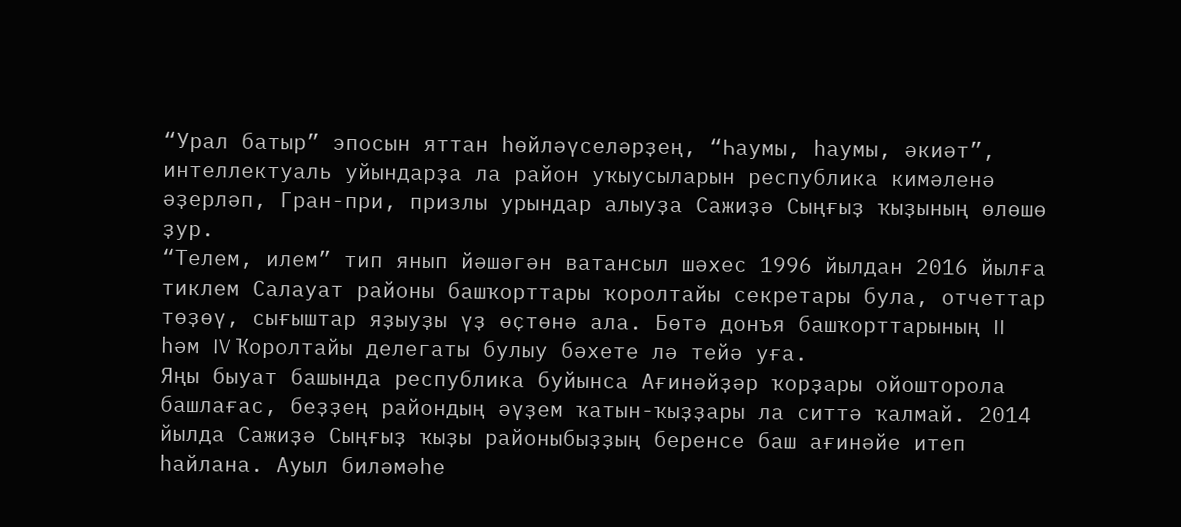“Урал батыр” эпосын яттан һөйләүселәрҙең, “Һаумы, һаумы, әкиәт”, интеллектуаль уйындарҙа ла район уҡыусыларын республика кимәленә әҙерләп, Гран-при, призлы урындар алыуҙа Сажиҙә Сыңғыҙ ҡыҙының өлөшө ҙур.
“Телем, илем” тип янып йәшәгән ватансыл шәхес 1996 йылдан 2016 йылға тиклем Салауат районы башҡорттары ҡоролтайы секретары була, отчеттар төҙөү, сығыштар яҙыуҙы үҙ өҫтөнә ала. Бөтә донъя башҡорттарының II һәм IV Ҡоролтайы делегаты булыу бәхете лә тейә уға.
Яңы быуат башында республика буйынса Ағинәйҙәр ҡорҙары ойошторола башлағас, беҙҙең райондың әүҙем ҡатын-ҡыҙҙары ла ситтә ҡалмай. 2014 йылда Сажиҙә Сыңғыҙ ҡыҙы районыбыҙҙың беренсе баш ағинәйе итеп һайлана. Ауыл биләмәһе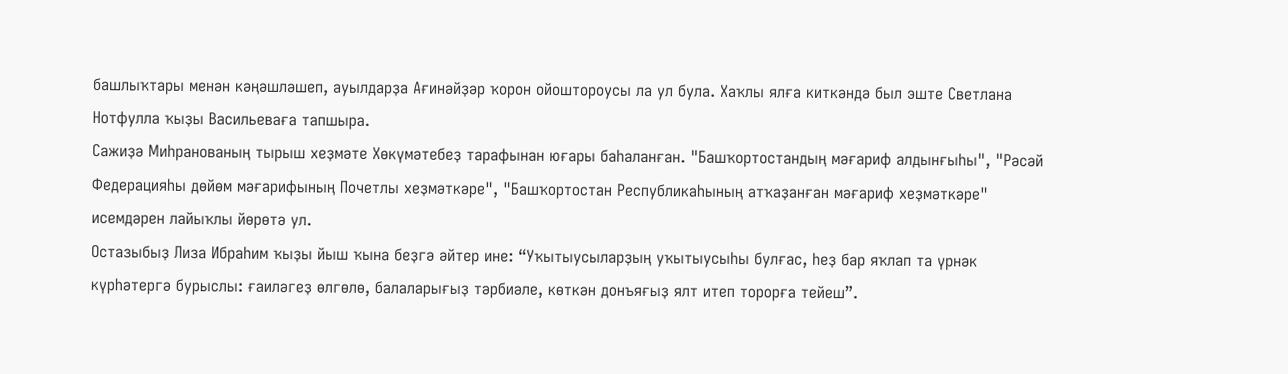башлыҡтары менән кәңәшләшеп, ауылдарҙа Ағинәйҙәр ҡорон ойоштороусы ла ул була. Хаҡлы ялға киткәндә был эште Светлана Нотфулла ҡыҙы Васильеваға тапшыра.
Сажиҙә Миһранованың тырыш хеҙмәте Хөкүмәтебеҙ тарафынан юғары баһаланған. "Башҡортостандың мәғариф алдынғыһы", "Рәсәй Федерацияһы дөйөм мәғарифының Почетлы хеҙмәткәре", "Башҡортостан Республикаһының атҡаҙанған мәғариф хеҙмәткәре" исемдәрен лайыҡлы йөрөтә ул.
Остазыбыҙ Лиза Ибраһим ҡыҙы йыш ҡына беҙгә әйтер ине: “Уҡытыусыларҙың уҡытыусыһы булғас, һеҙ бар яҡлап та үрнәк күрһәтергә бурыслы: ғаиләгеҙ өлгөлө, балаларығыҙ тәрбиәле, көткән донъяғыҙ ялт итеп торорға тейеш”.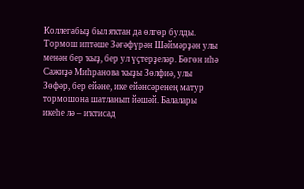Коллегабыҙ был яҡтан да өлгөр булды. Тормош иптәше Зәғәфүрән Шәймәрҙән улы менән бер ҡыҙ, бер ул үҫтерҙеләр. Бөгөн иһә Сажиҙә Миһранова ҡыҙы Зөлфиә, улы Зөфәр, бер ейәне, ике ейәнсәренең матур тормошона шатланып йәшәй. Балалары икеһе лә – иҡтисад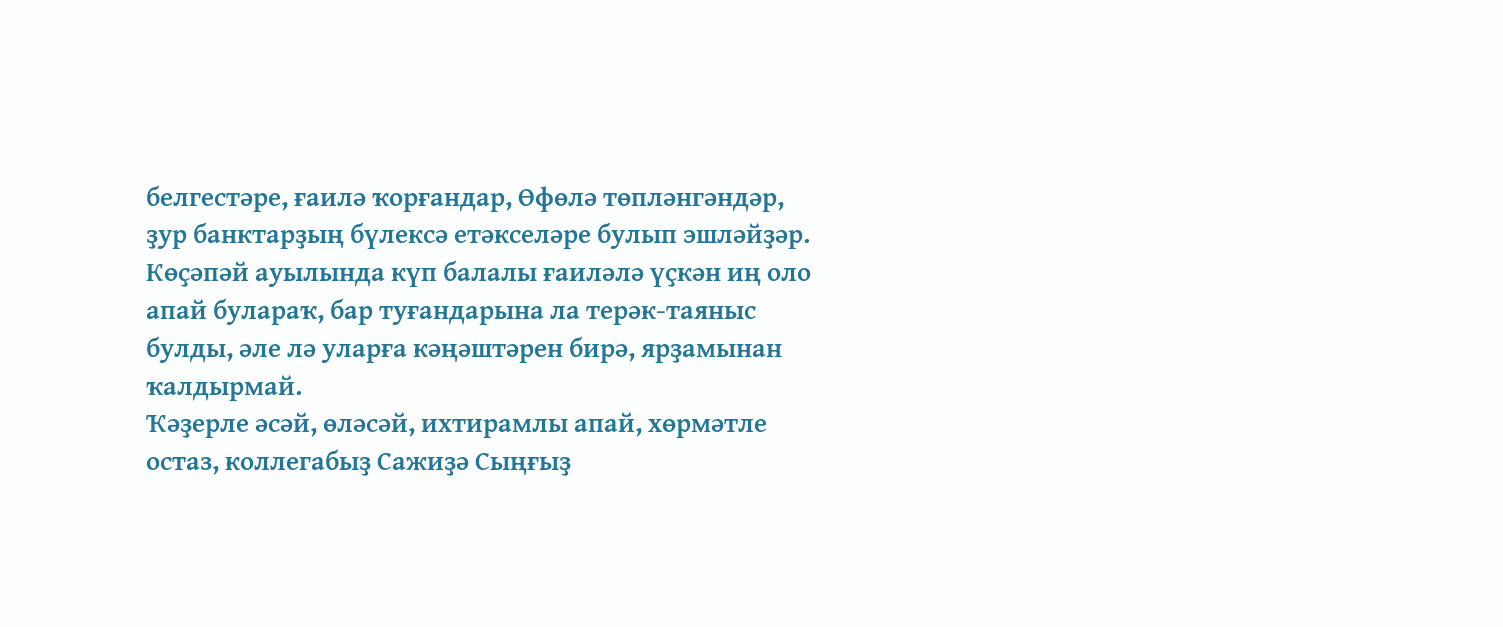белгестәре, ғаилә ҡорғандар, Өфөлә төпләнгәндәр, ҙур банктарҙың бүлексә етәкселәре булып эшләйҙәр.
Көҫәпәй ауылында күп балалы ғаиләлә үҫкән иң оло апай булараҡ, бар туғандарына ла терәк-таяныс булды, әле лә уларға кәңәштәрен бирә, ярҙамынан ҡалдырмай.
Ҡәҙерле әсәй, өләсәй, ихтирамлы апай, хөрмәтле остаз, коллегабыҙ Сажиҙә Сыңғыҙ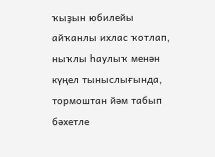ҡыҙын юбилейы айҡанлы ихлас ҡотлап, ныҡлы һаулыҡ менән күңел тыныслығында, тормоштан йәм табып бәхетле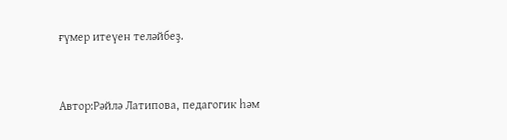ғүмер итеүен теләйбеҙ.



Автор:Рәйлә Латипова, педагогик һәм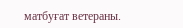матбуғат ветераны.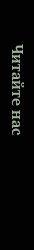Читайте нас